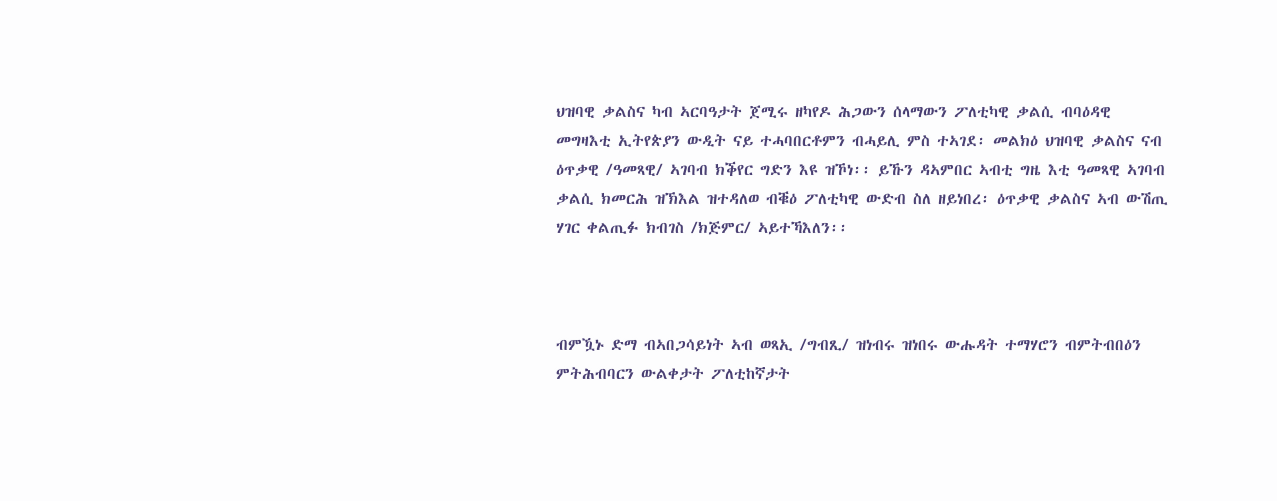ህዝባዊ ቃልስና ካብ ኣርባዓታት ጀሚሩ ዘካየዶ ሕጋውን ሰላማውን ፖለቲካዊ ቃልሲ ብባዕዳዊ መግዛእቲ ኢትየጵያን ውዲት ናይ ተሓባበርቶምን ብሓይሊ ምስ ተኣገደ፡ መልክዕ ህዝባዊ ቃልስና ናብ ዕጥቃዊ /ዓመጻዊ/ ኣገባብ ክቕየር ግድን እዩ ዝኾነ፡፡ ይኹን ዳኣምበር ኣብቲ ግዜ እቲ ዓመጻዊ ኣገባብ ቃልሲ ክመርሕ ዝኽእል ዝተዳለወ ብቑዕ ፖለቲካዊ ውድብ ስለ ዘይነበረ፡ ዕጥቃዊ ቃልስና ኣብ ውሽጢ ሃገር ቀልጢፉ ክብገስ /ክጅምር/ ኣይተኻእለን፡፡



ብምዃኑ ድማ ብኣበጋሳይነት ኣብ ወጻኢ /ግብጺ/ ዝነብሩ ዝነበሩ ውሑዳት ተማሃሮን ብምትብበዕን ምትሕብባርን ውልቀታት ፖለቲከኛታት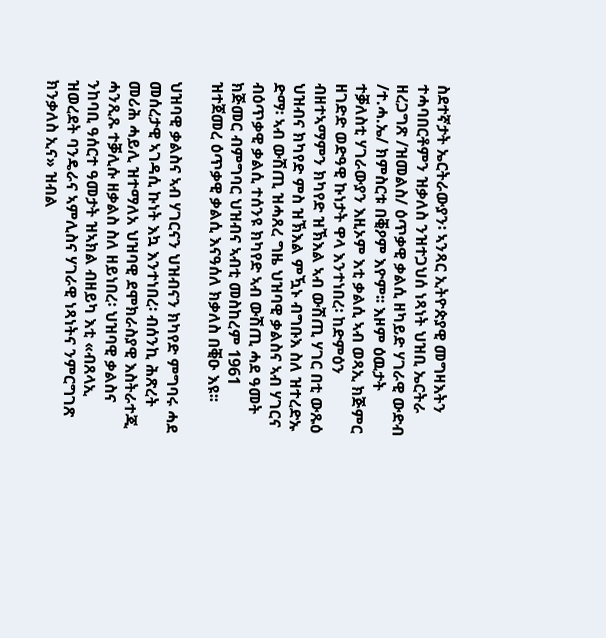ስደተኛታት ኤርትራውያን፡ ኣንጻር ኢትዮጵያዊ መግዛእትን ተሓባበርቶምን ዝቃለስ ንዝተጋህሰ ነጻነት ህዝቢ ኤርትራ ዘረጋግጽ /ዝመልስ/ ዕጥቃዊ ቃልሲ ዘካይድ ሃገራዊ ውድብ /ተ.ሓ.ኤ/ ክምስርቱ በቒዖም እዮም፡፡ እዞም ዕዉታት ተቓለስቲ ሃገራውያን እዚኦም እቲ ቃልሲ ኣብ ወጻኢ ክጅምር ዘገድድ ወድዓዊ ኩነታት ዋላ እንተነበረ፡ ከድምዕን ብዘተኣማምን ክካየድ ዝኽእል ኣብ ውሽጢ ሃገር በቲ ውጹዕ ህዝብና ክካየድ ምስ ዝኽእል ምዃኑ ብግቡእ ስለ ዝተረድኡ ድማ፡ ኣብ ውሽጢ ዝሓጸረ ግዜ ህዝባዊ ቃልስና ኣብ ሃገርና ብዕጥቃዊ ቃልሲ ተሰንዩ ክካየድ ኣብ ውሽጢ ሓደ ዓመት ክጅመር ብምግባር ህዝብና ኣብቲ መስከረም 1961 ዝተጀመረ ዕጥቃዊ ቃልሲ እናዓሰለ ክቃለስ በቒዑ እዩ፡፡

ህዝባዊ ቃልስና ኣብ ሃገርናን ህዝብናን ክካየድ ምግባሩ ሓደ መሰረታዊ ኣገዳሲ ኩነት እኳ እንተነበረ፡ ብሰንኪ ሕጽረት መሪሕ ሓይሊ ዝተማለአ ህዝባዊ ደሞክራስያዊ እስትራተጂ ሓንጺጹ ተቓሊሱ ዘቃልስ ስለ ዘይነበረ፡ ህዝባዊ ቃልስና ንከባቢ ዓሰርተ ዓመታት ዝኣክል ብዘይካ እቲ «ብጸላኢ ዝወረደት ባንዴራና ኣምሊስና ሃገራዊ ነጻነትና ንምርግገጽ ክንቃለስ ኢና» ዝብል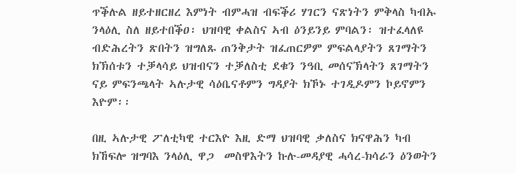ጥቕሉል ዘይተዘርዘረ እምነት ብምሓዝ ብፍቕሪ ሃገርን ናጽነትን ምቅላስ ካብኡ ንላዕሊ ስለ ዘይተበቕዐ፡ ህዝባዊ ቀልስና ኣብ ዕንይንይ ምባልን፡ ዝተፈላለዩ ብድሕረትን ጽበትን ዝግለጹ ጠንቅታት ዝፈጠርዎም ምፍልላያትን ጸገማትን ክኽሰቱን ተቓላሳይ ህዝብናን ተቓለስቲ ደቁን ንዓቢ መሰናኽላትን ጸገማትን ናይ ምፍንጫላት ኣሉታዊ ሳዕቤናቶምን ግዳያት ክኾኑ ተገዲዶምን ኮይኖምን እዮም፡፡

በዚ ኣሉታዊ ፖለቲካዊ ተርእዮ እዚ ድማ ህዝባዊ ቃለስና ክናዋሕን ካብ ክኸፍሎ ዝግባእ ንላዕሊ ዋጋ  መስዋእትን ኩሉ-መዳያዊ ሓሳረ-ክሳራን ዕንወትን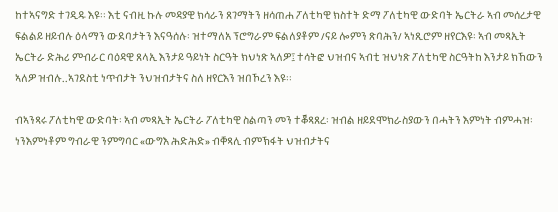ከተኣናግድ ተገዲዱ እዩ፡፡ እቲ ናብዚ ኩሉ መዳያዊ ክሳራን ጸገማትን ዘሳጠሐ ፖለቲካዊ ክስተት ድማ ፖለቲካዊ ውድባት ኤርትራ ኣብ መሰረታዊ ፍልልይ ዘይብሉ ዕላማን ውደባታትን እናዓሰሉ፡ ዝተማለአ ፕሮግራም ፍልለያቶም /ናይ ሎምን ጽባሕን/ ኣነጺሮም ዘየርእዩ፡ ኣብ መጻኢት ኤርትራ ድሕሪ ምብራር ባዕዳዊ ጸላኢ እንታይ ዓይነት ስርዓት ክህነጽ ኣለዎ፤ ተሳትፎ ህዝብና ኣብቲ ዝህነጽ ፖለቲካዊ ስርዓትከ እንታይ ክኸውን ኣለዎ ዝብሉ..ኣገደስቲ ነጥብታት ንህዝብታትና ስለ ዘየርእን ዝበኾረን እዩ፡፡

ብኣንጻሩ ፖለቲካዊ ውድባት፡ ኣብ መጻኢት ኤርትራ ፖለቲካዊ ስልጣን መን ተቖጻጸረ፡ ዝብል ዘይደሞክራስያውን በሓትን እምነት ብምሓዝ፡ ነንእምነቶም ግብራዊ ንምግባር «ውግእ ሕድሕድ» ብቐጻሊ ብምኽፋት ህዝብታትና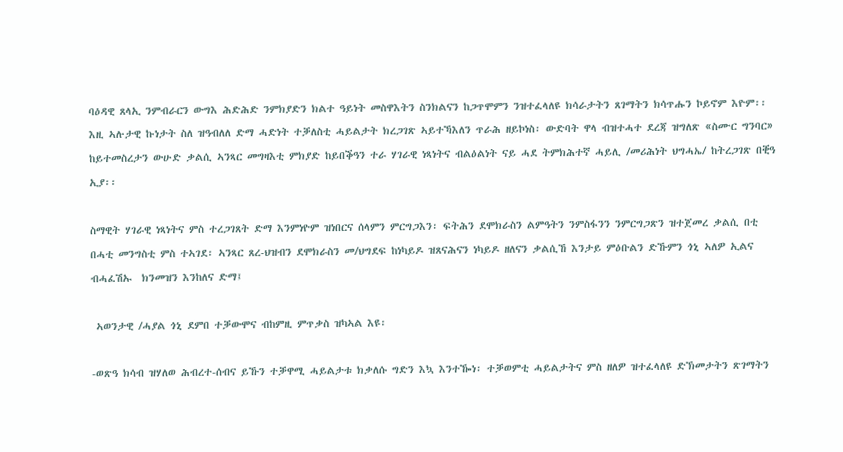ባዕዳዊ ጸላኢ ንምብራርን ውግእ ሕድሕድ ንምክያድን ክልተ ዓይነት መስዋእትን ስንክልናን ከጋጥሞምን ንዝተፈላለዩ ክሳራታትን ጸገማትን ክሳጥሑን ኮይኖም እዮም፡፡ እዚ ኣሉታዊ ኩነታት ስለ ዝዓብለለ ድማ ሓድነት ተቓለስቲ ሓይልታት ክረጋገጽ ኣይተኻእለን ጥራሕ ዘይኮነስ፡ ውድባት ዋላ ብዝተሓተ ደረጃ ዝግለጽ «ስሙር ግንባር» ከይተመስረታን ውሁድ ቃልሲ ኣንጻር መግዛእቲ ምክያድ ከይበቕዓን ተራ ሃገራዊ ነጻነትና ብልዕልነት ናይ ሓደ ትምክሕተኛ ሓይሊ /መሪሕነት ህግሓኤ/ ከትረጋገጽ በቒዓ ኢያ፡፡

ስማዊት ሃገራዊ ነጻነትና ምስ ተረጋገጸት ድማ እንምነዮም ዝነበርና ሰላምን ምርግጋእን፡ ፍትሕን ደሞክራስን ልምዓትን ንምስፋንን ንምርግጋጽን ዝተጀመረ ቃልሲ በቲ በሓቲ መንግስቲ ምስ ተኣገደ፡ ኣንጻር ጸረ-ህዝብን ደሞክራስን መ/ህግደፍ ከነካይዶ ዝጸናሕናን ነካይዶ ዘለናን ቃልሲኸ እንታይ ምዕቡልን ድኹምን ጎኒ ኣለዎ ኢልና ብሓፈሽኡ  ክንመዝን እንከለና ድማ፤

 ኣወንታዊ /ሓያል ጎኒ ደምበ ተቓውሞና ብከምዚ ምጥቃስ ዝካኣል እዩ፡

-ወጽዓ ክሳብ ዝሃለወ ሕብረተ-ሰብና ይኹን ተቓዋሚ ሓይልታቱ ክቃለሱ ግድን እኳ እንተዀነ፡ ተቓወምቲ ሓይልታትና ምስ ዘለዎ ዝተፈላለዩ ድኽመታትን ጽገማትን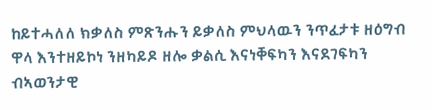ከይተሓለለ ክቃለስ ምጽንሑን ይቃለስ ምህላዉን ንጥፈታቱ ዘዕግብ ዋላ እንተዘይኮነ ንዘካይዶ ዘሎ ቃልሲ እናነቐፍካን እናደገፍካን ብኣወንታዊ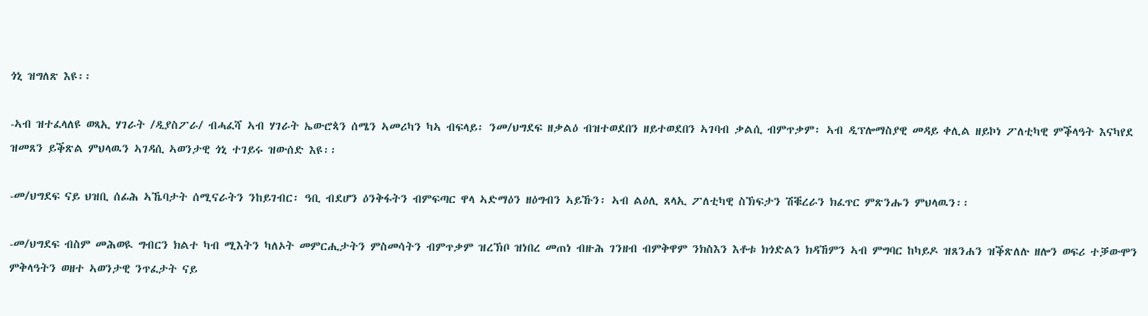ጎኒ ዝግለጽ እዩ፡፡

-ኣብ ዝተፈላለዩ ወጻኢ ሃገራት /ዲያስፖራ/ ብሓፈሻ ኣብ ሃገራት ኤውሮጳን ሰሜን ኣመሪካን ካኣ ብፍላይ፡ ንመ/ህግደፍ ዘቃልዕ ብዝተወደበን ዘይተወደበን ኣገባብ ቃልሲ ብምጥቃም፡ ኣብ ዲፕሎማስያዊ መዳይ ቀሊል ዘይኮነ ፖለቲካዊ ምቕላዓት እናካየደ ዝመጸን ይቕጽል ምህላዉን ኣገዳሲ ኣወንታዊ ጎኒ ተገይሩ ዝውሰድ እዩ፡፡

-መ/ህግደፍ ናይ ህዝቢ ሰፊሕ ኣኼባታት ሰሚናራትን ንከይገብር፡ ዓቢ ብደሆን ዕንቅፋትን ብምፍጣር ዋላ ኣድማዕን ዘዕግብን ኣይኹን፡ ኣብ ልዕሊ ጸላኢ ፖለቲካዊ ስኽፍታን ሽቑረራን ክፈጥር ምጽንሑን ምህላዉን፡፡

-መ/ህግደፍ ብስም መሕወዪ ግብርን ክልተ ካብ ሚእትን ካለኦት መምርሒታትን ምስመሳትን ብምጥቃም ዝረኽቦ ዝነበረ መጠነ ብዙሕ ገንዘብ ብምቅዋም ንክስእን እቶቱ ክጎድልን ክዳኸምን ኣብ ምግባር ከካይዶ ዝጸንሐን ዝቕጽለሉ ዘሎን ወፍሪ ተቓውሞን ምቅላዓትን ወዘተ ኣወንታዊ ንጥፈታት ናይ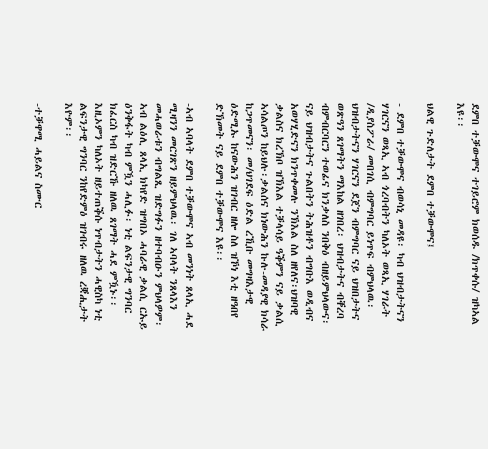ደምበ ተቓውሞና ተገይሮም ክወሰዱ /ክጥቀሱ/ ዝካኣል እዩ፡፡

ህልዊ ጉድለታት ደምበ ተቓውሞና፤

- ደምበ ተቓውሞና ብወሳኒ መዳዩ፡ ካብ ህዝብታትናን ሃገርናን ወጻኢ ኣብ ጎረባብትን ካለኦት ወጻኢ ሃገራት /ዲያስፖራ/ መበገሲ ብምግባር ይነጥፍ ብምህላዉ፡ ህዝብታትናን ሃገርናን ደጀን ብምግባር ናይ ህዝበታትና ወጽዓን ጸገማትን ማእከል ዘገበረ፡ ህዝብታትና ብቐረባ ብምብርባርን ተወፊና ክንቃለስ ንበቅዕ ብዘይምህላውና፡ ናይ ህዝብታትና ጉልበትን ትሕዝቶን ብግቡእ ወዲብና አወሃሂድናን ክንጥቀመሉ ንኽእል ስለ ዘየለና፡ህዝባዊ ቃልስና ክረኽቦ ዝኽእል ተቓላሳይ ዓቕምን ናይ ቃልሲ ኣሳልጦን ከይህሉ፡ቃልሰና ክነውሕን ኩሉ-መዳያዊ ክሳራ ከጋጥመናን፡ መ/ህገደፍ ዕድል ረኺቡ መግዛእታዊ ዕድሚኡ ከናውሕን ዝገብር ዘሎ ስለ ዝኾነ እቲ ዘዓበየ ድኽመት ናይ ደምበ ተቓውሞና እዩ፡፡

-ኣብ ኣባላት ደምበ ተቓውሞና ኣብ መንነት ጸላኢ ሓደ ሚዛንን መርገጽን ዘይምህላዉ፡ ገለ ኣባላት ንጸላእን መሓወራቱን ብግልጺ ዝድግፉን ዘተባብዑን ምህላዎም፡ ኣብ ልዕሊ ጸላኢ ክካየድ ዝግበኦ ሓባራዊ ቃልሲ ርኡይ ዕንቅፋት ካብ ምዃን ሓሊፉ፡ ነቲ ልፍንታዊ ግንባር ክፈርስ ካብ ዝድርኹ ዘለዉ ጸገማት ሓደ ምዃኑ፡፡ እዚኦምን ካለኦት ዘይተጠቕሱ ነጥብታትን ሓዊስካ ነቲ ልፍንታዊ ግንባር ንከየድምዕ ዝገብሩ ዘለዉ ረቛሒታት እዮም፡፡

-ተቓዋሚ ሓይልና ስሙር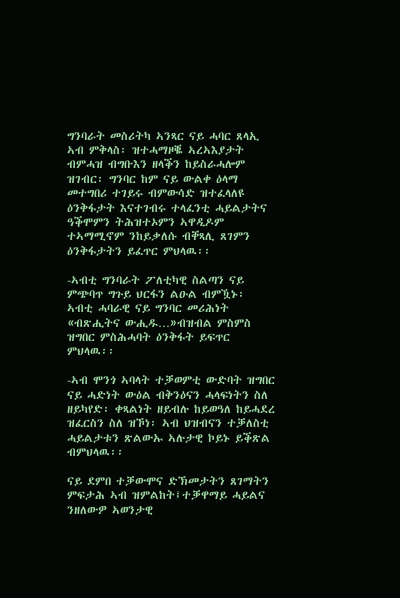ግንባራት መስሪትካ ኣንጻር ናይ ሓባር ጸላኢ ኣብ ምቅላስ፡ ዝተሓማዞቘ ኣረኣእያታት ብምሓዝ ብግቡእን ዘላቕን ከይስራሓሎም ዝገብር፡ ግንባር ከም ናይ ውልቀ ዕላማ መተግበሪ ተገይሩ ብምውሳድ ዝተፈላለዩ ዕንቅፋታት እናተገብሩ ተላፈንቲ ሓይልታትና ዓቕሞምን ትሕዝተኦምን ኣዋዲዶም ተኣማሚኖም ንከይቃለሱ ብቐጻሊ ጸገምን ዕንቅፋታትን ይፈጥር ምህላዉ፡፡

-ኣብቲ ግንባራት ፖለቲካዊ ስልጣን ናይ ምጭባጥ ግጉይ ህርፋን ልዑል ብምዃኑ፡ ኣብቲ ሓባራዊ ናይ ግንባር መሪሕነት «ብጽሒትና ውሒዱ…»ብዝብል ምስምስ ዝግበር ምስሕሓባት ዕንቅፋት ይፍጥር ምህላዉ፡፡

-ኣብ ሞንጎ ኣባላት ተቓወምቲ ውድባት ዝግበር ናይ ሓድነት ውዕል ብቅንዕናን ሓላፍነትን ስለ ዘይካየድ፡ ቀጻልነት ዘይብሉ ከይወዓለ ከይሓደረ ዝፈርስን ስለ ዝኾነ፡ ኣብ ህዝብናን ተቓለስቲ ሓይልታቱን ጽልውኡ ኣሉታዊ ኮይኑ ይቕጽል ብምህላዉ፡፡

ናይ ደምበ ተቓውሞና ድኽመታትን ጸገማትን ምፍታሕ ኣብ ዝምልከት፤ተቓዋማይ ሓይልና ንዘለውዎ ኣወንታዊ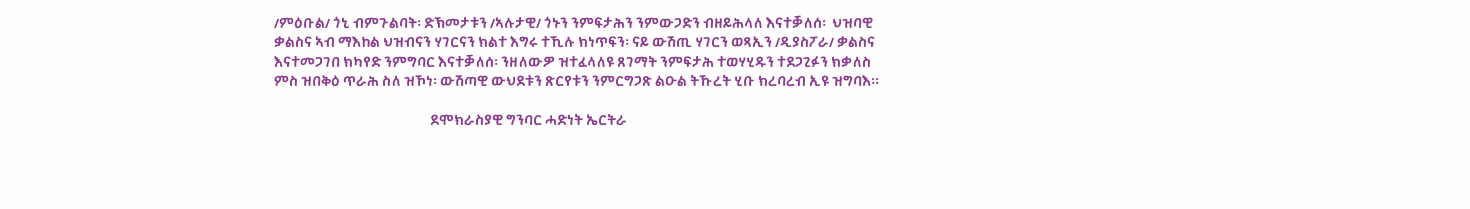/ምዕቡል/ ጎኒ ብምጉልባት፡ ድኽመታቱን /ኣሉታዊ/ ጎኑን ንምፍታሕን ንምውጋድን ብዘይሕላለ እናተቓለሰ፡  ህዝባዊ ቃልስና ኣብ ማእከል ህዝብናን ሃገርናን ክልተ እግሩ ተኺሉ ክነጥፍን፡ ናይ ውሽጢ ሃገርን ወጻኢን /ዲያስፖራ/ ቃልስና እናተመጋገበ ክካየድ ንምግባር እናተቓለሰ፡ ንዘለውዎ ዝተፈላለዩ ጸገማት ንምፍታሕ ተወሃሂዱን ተደጋጊፉን ክቃለስ ምስ ዝበቅዕ ጥራሕ ስለ ዝኾነ፡ ውሽጣዊ ውህደቱን ጽርየቱን ንምርግጋጽ ልዑል ትኹረት ሂቡ ክረባረብ ኢዩ ዝግባእ፡፡

                                                    ደሞክራስያዊ ግንባር ሓድነት ኤርትራ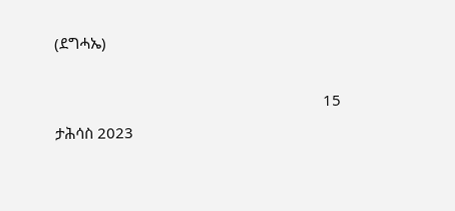(ደግሓኤ)

                                                                   15 ታሕሳስ 2023